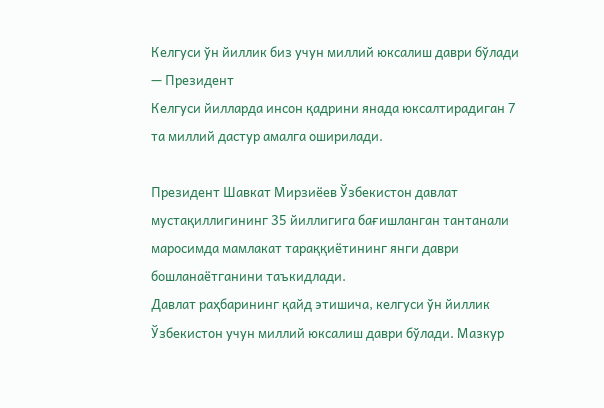Келгуси ўн йиллик биз учун миллий юксалиш даври бўлади — Президент
Келгуси йилларда инсон қадрини янада юксалтирадиган 7 та миллий дастур амалга оширилади.

Президент Шавкат Мирзиёев Ўзбекистон давлат мустақиллигининг 35 йиллигига бағишланган тантанали маросимда мамлакат тараққиётининг янги даври бошланаётганини таъкидлади.
Давлат раҳбарининг қайд этишича, келгуси ўн йиллик Ўзбекистон учун миллий юксалиш даври бўлади. Мазкур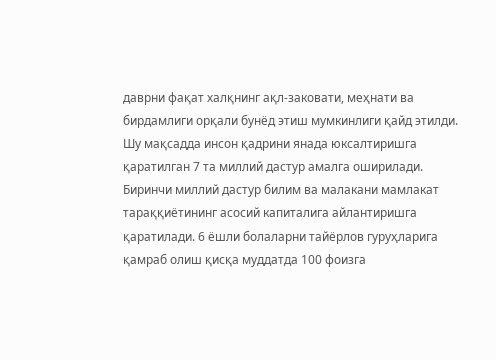даврни фақат халқнинг ақл-заковати, меҳнати ва бирдамлиги орқали бунёд этиш мумкинлиги қайд этилди.
Шу мақсадда инсон қадрини янада юксалтиришга қаратилган 7 та миллий дастур амалга оширилади.
Биринчи миллий дастур билим ва малакани мамлакат тараққиётининг асосий капиталига айлантиришга қаратилади. 6 ёшли болаларни тайёрлов гуруҳларига қамраб олиш қисқа муддатда 100 фоизга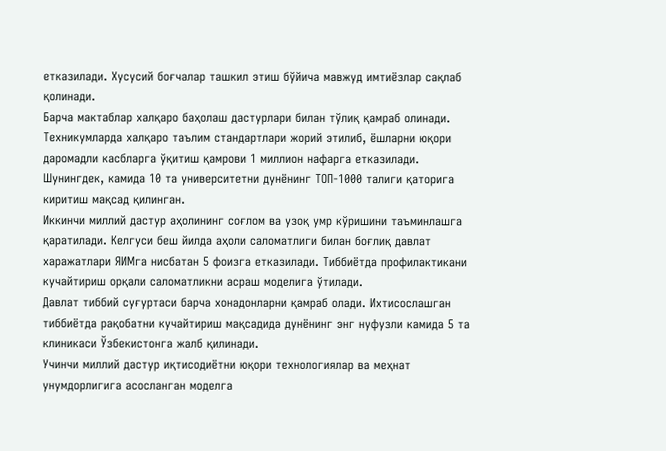етказилади. Хусусий боғчалар ташкил этиш бўйича мавжуд имтиёзлар сақлаб қолинади.
Барча мактаблар халқаро баҳолаш дастурлари билан тўлиқ қамраб олинади. Техникумларда халқаро таълим стандартлари жорий этилиб, ёшларни юқори даромадли касбларга ўқитиш қамрови 1 миллион нафарга етказилади.
Шунингдек, камида 10 та университетни дунёнинг ТОП-1000 талиги қаторига киритиш мақсад қилинган.
Иккинчи миллий дастур аҳолининг соғлом ва узоқ умр кўришини таъминлашга қаратилади. Келгуси беш йилда аҳоли саломатлиги билан боғлиқ давлат харажатлари ЯИМга нисбатан 5 фоизга етказилади. Тиббиётда профилактикани кучайтириш орқали саломатликни асраш моделига ўтилади.
Давлат тиббий суғуртаси барча хонадонларни қамраб олади. Ихтисослашган тиббиётда рақобатни кучайтириш мақсадида дунёнинг энг нуфузли камида 5 та клиникаси Ўзбекистонга жалб қилинади.
Учинчи миллий дастур иқтисодиётни юқори технологиялар ва меҳнат унумдорлигига асосланган моделга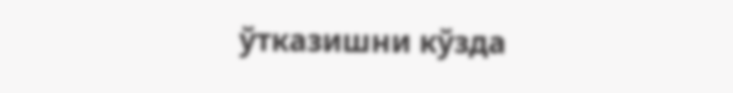ўтказишни кўзда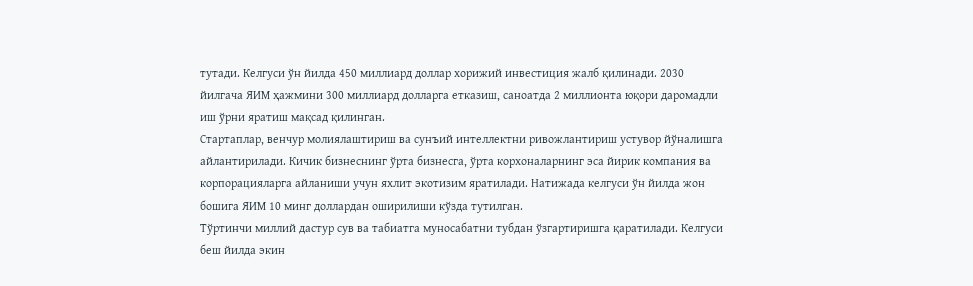тутади. Келгуси ўн йилда 450 миллиард доллар хорижий инвестиция жалб қилинади. 2030 йилгача ЯИМ ҳажмини 300 миллиард долларга етказиш, саноатда 2 миллионта юқори даромадли иш ўрни яратиш мақсад қилинган.
Стартаплар, венчур молиялаштириш ва сунъий интеллектни ривожлантириш устувор йўналишга айлантирилади. Кичик бизнеснинг ўрта бизнесга, ўрта корхоналарнинг эса йирик компания ва корпорацияларга айланиши учун яхлит экотизим яратилади. Натижада келгуси ўн йилда жон бошига ЯИМ 10 минг доллардан оширилиши кўзда тутилган.
Тўртинчи миллий дастур сув ва табиатга муносабатни тубдан ўзгартиришга қаратилади. Келгуси беш йилда экин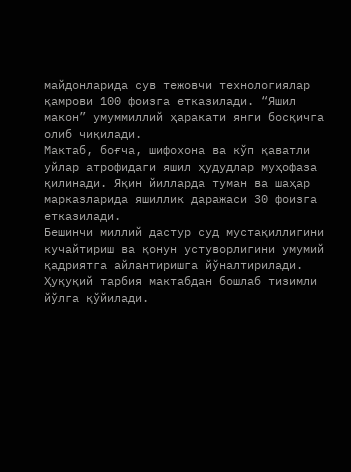майдонларида сув тежовчи технологиялар қамрови 100 фоизга етказилади. “Яшил макон” умуммиллий ҳаракати янги босқичга олиб чиқилади.
Мактаб, боғча, шифохона ва кўп қаватли уйлар атрофидаги яшил ҳудудлар муҳофаза қилинади. Яқин йилларда туман ва шаҳар марказларида яшиллик даражаси 30 фоизга етказилади.
Бешинчи миллий дастур суд мустақиллигини кучайтириш ва қонун устуворлигини умумий қадриятга айлантиришга йўналтирилади. Ҳуқуқий тарбия мактабдан бошлаб тизимли йўлга қўйилади.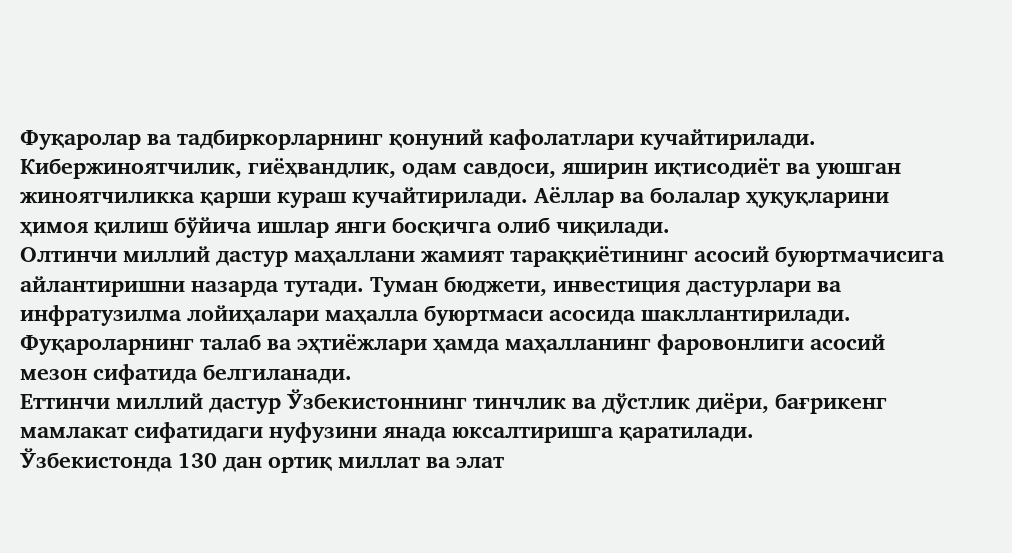Фуқаролар ва тадбиркорларнинг қонуний кафолатлари кучайтирилади.
Кибержиноятчилик, гиёҳвандлик, одам савдоси, яширин иқтисодиёт ва уюшган жиноятчиликка қарши кураш кучайтирилади. Аёллар ва болалар ҳуқуқларини ҳимоя қилиш бўйича ишлар янги босқичга олиб чиқилади.
Олтинчи миллий дастур маҳаллани жамият тараққиётининг асосий буюртмачисига айлантиришни назарда тутади. Туман бюджети, инвестиция дастурлари ва инфратузилма лойиҳалари маҳалла буюртмаси асосида шакллантирилади. Фуқароларнинг талаб ва эҳтиёжлари ҳамда маҳалланинг фаровонлиги асосий мезон сифатида белгиланади.
Еттинчи миллий дастур Ўзбекистоннинг тинчлик ва дўстлик диёри, бағрикенг мамлакат сифатидаги нуфузини янада юксалтиришга қаратилади.
Ўзбекистонда 130 дан ортиқ миллат ва элат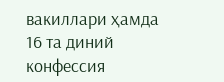вакиллари ҳамда 16 та диний конфессия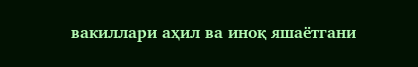вакиллари аҳил ва иноқ яшаётгани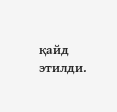қайд этилди.